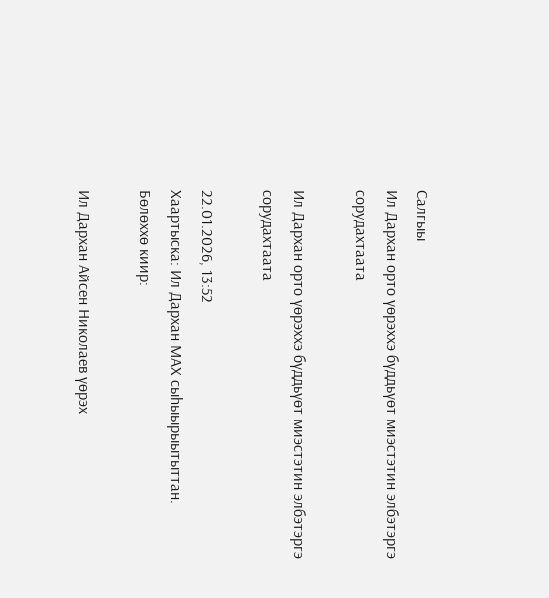Салгыы
Ил Дархан орто үөрэххэ бүддьүөт миэстэтин элбэтэргэ сорудахтаата

Ил Дархан орто үөрэххэ бүддьүөт миэстэтин элбэтэргэ сорудахтаата

22.01.2026, 13:52
Хаартыска: Ил Дархан МАХ сыһыырыытыттан.
Бөлөххө киир:

Ил Дархан Айсен Николаев үөрэх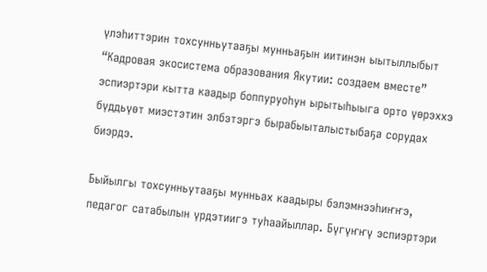үлэһиттэрин тохсунньутааҕы мунньаҕын иитинэн ыытыллыбыт “Кадровая экосистема образования Якутии: создаем вместе” эспиэртэри кытта каадыр боппуруоһун ырытыһыыга орто үөрэххэ бүддьүөт миэстэтин элбэтэргэ бырабыыталыстыбаҕа сорудах биэрдэ.

Быйылгы тохсунньутааҕы мунньах каадыры бэлэмнээһиҥҥэ, педагог сатабылын үрдэтиигэ туһаайыллар. Бүгүҥҥү эспиэртэри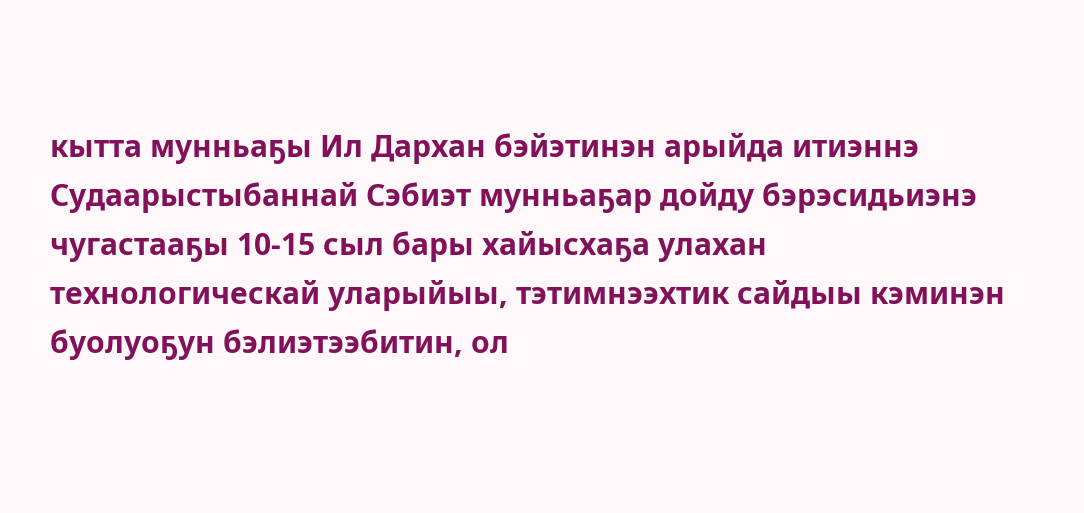кытта мунньаҕы Ил Дархан бэйэтинэн арыйда итиэннэ Судаарыстыбаннай Сэбиэт мунньаҕар дойду бэрэсидьиэнэ чугастааҕы 10-15 сыл бары хайысхаҕа улахан технологическай уларыйыы, тэтимнээхтик сайдыы кэминэн буолуоҕун бэлиэтээбитин, ол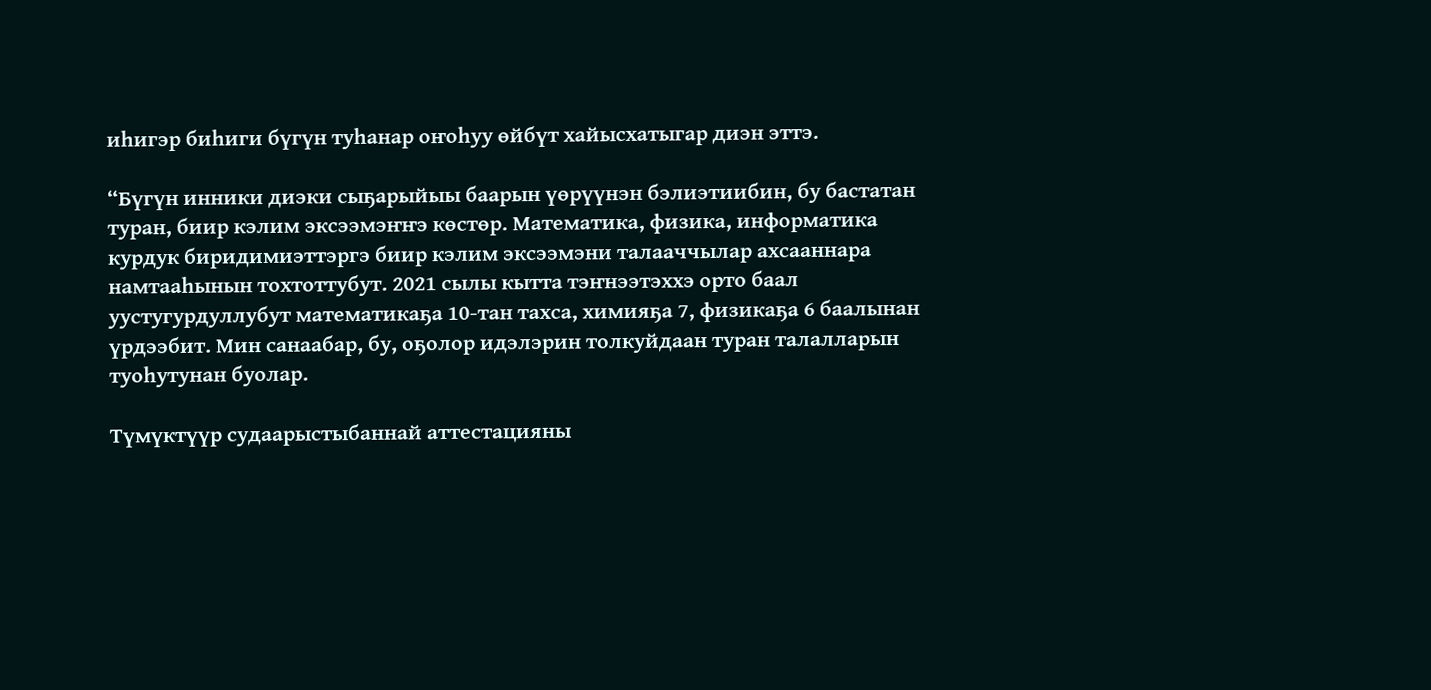иһигэр биһиги бүгүн туһанар оҥоһуу өйбүт хайысхатыгар диэн эттэ.

“Бүгүн инники диэки сыҕарыйыы баарын үөрүүнэн бэлиэтиибин, бу бастатан туран, биир кэлим эксээмэҥҥэ көстөр. Математика, физика, информатика курдук биридимиэттэргэ биир кэлим эксээмэни талааччылар ахсааннара намтааһынын тохтоттубут. 2021 сылы кытта тэҥнээтэххэ орто баал уустугурдуллубут математикаҕа 10-тан тахса, химияҕа 7, физикаҕа 6 баалынан үрдээбит. Мин санаабар, бу, оҕолор идэлэрин толкуйдаан туран талалларын туоһутунан буолар.

Түмүктүүр судаарыстыбаннай аттестацияны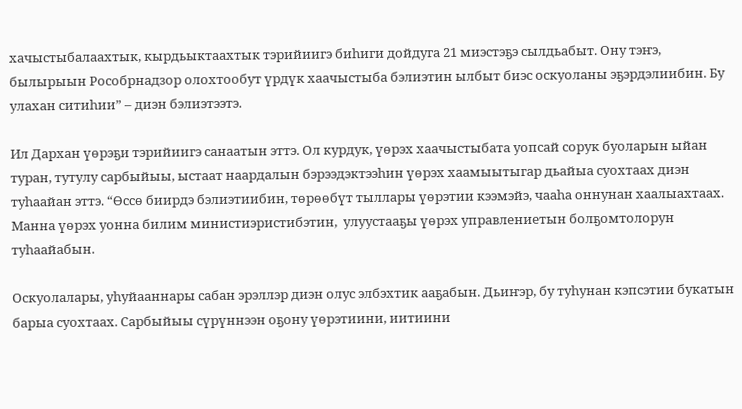хачыстыбалаахтык, кырдьыктаахтык тэрийиигэ биһиги дойдуга 21 миэстэҕэ сылдьабыт. Ону тэҥэ, былырыын Рособрнадзор олохтообут үрдүк хаачыстыба бэлиэтин ылбыт биэс оскуоланы эҕэрдэлиибин. Бу улахан ситиһии” – диэн бэлиэтээтэ.

Ил Дархан үөрэҕи тэрийиигэ санаатын эттэ. Ол курдук, үөрэх хаачыстыбата уопсай сорук буоларын ыйан туран, тутулу сарбыйыы, ыстаат наардалын бэрээдэктээһин үөрэх хаамыытыгар дьайыа суохтаах диэн туһаайан эттэ. “Өссө биирдэ бэлиэтиибин, төрөөбүт тыллары үөрэтии кээмэйэ, чааһа оннунан хаалыахтаах. Манна үөрэх уонна билим министиэристибэтин,  улуустааҕы үөрэх управлениетын болҕомтолорун туһаайабын.

Оскуолалары, уһуйааннары сабан эрэллэр диэн олус элбэхтик ааҕабын. Дьиҥэр, бу туһунан кэпсэтии букатын барыа суохтаах. Сарбыйыы сүрүннээн оҕону үөрэтиини, иитиини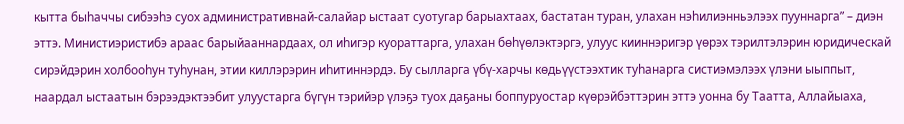кытта быһаччы сибээһэ суох административнай-салайар ыстаат суотугар барыахтаах, бастатан туран, улахан нэһилиэнньэлээх пууннарга” – диэн эттэ. Министиэристибэ араас барыйааннардаах, ол иһигэр куораттарга, улахан бөһүөлэктэргэ, улуус кииннэригэр үөрэх тэрилтэлэрин юридическай сирэйдэрин холбооһун туһунан, этии киллэрэрин иһитиннэрдэ. Бу сылларга үбү-харчы көдьүүстээхтик туһанарга систиэмэлээх үлэни ыыппыт, наардал ыстаатын бэрээдэктээбит улуустарга бүгүн тэрийэр үлэҕэ туох даҕаны боппуруостар күөрэйбэттэрин эттэ уонна бу Таатта, Аллайыаха,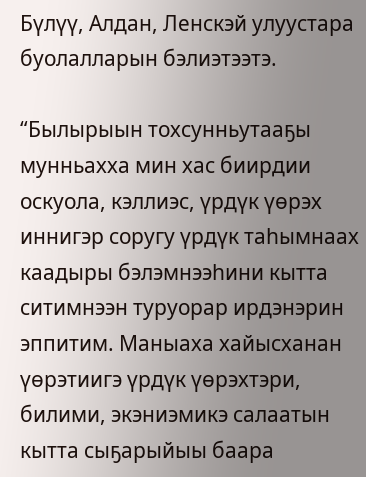Бүлүү, Алдан, Ленскэй улуустара буолалларын бэлиэтээтэ.

“Былырыын тохсунньутааҕы мунньахха мин хас биирдии оскуола, кэллиэс, үрдүк үөрэх иннигэр соругу үрдүк таһымнаах каадыры бэлэмнээһини кытта ситимнээн туруорар ирдэнэрин эппитим. Маныаха хайысханан үөрэтиигэ үрдүк үөрэхтэри, билими, экэниэмикэ салаатын кытта сыҕарыйыы баара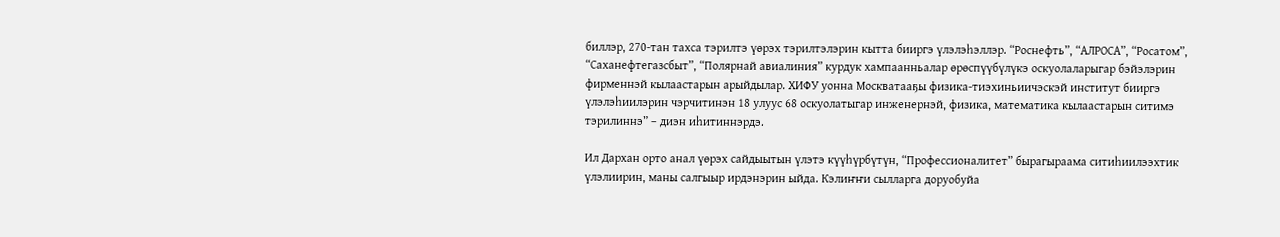биллэр, 270-тан тахса тэрилтэ үөрэх тэрилтэлэрин кытта бииргэ үлэлэһэллэр. “Роснефть”, “АЛРОСА”, “Росатом”, “Саханефтегазсбыт”, “Полярнай авиалиния” курдук хампаанньалар өрөспүүбүлүкэ оскуолаларыгар бэйэлэрин фирменнэй кылаастарын арыйдылар. ХИФУ уонна Москватааҕы физика-тиэхиньиичэскэй институт бииргэ үлэлэһиилэрин чэрчитинэн 18 улуус 68 оскуолатыгар инженернэй, физика, математика кылаастарын ситимэ тэрилиннэ” – диэн иһитиннэрдэ.

Ил Дархан орто анал үөрэх сайдыытын үлэтэ күүһүрбүтүн, “Профессионалитет” бырагыраама ситиһиилээхтик үлэлиирин, маны салгыыр ирдэнэрин ыйда. Кэлиҥҥи сылларга доруобуйа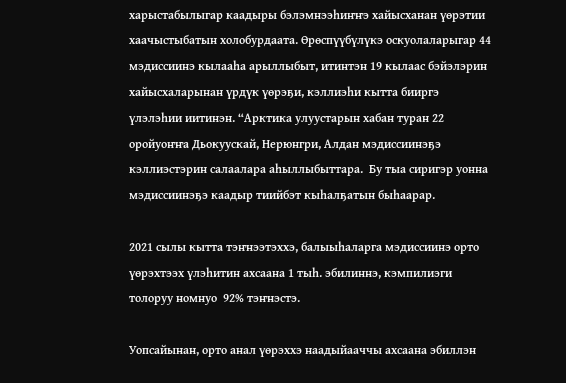харыстабылыгар каадыры бэлэмнээһиҥҥэ хайысханан үөрэтии хаачыстыбатын холобурдаата. Өрөспүүбүлүкэ оскуолаларыгар 44 мэдиссиинэ кылааһа арыллыбыт, итинтэн 19 кылаас бэйэлэрин хайысхаларынан үрдүк үөрэҕи, кэллиэһи кытта бииргэ үлэлэһии иитинэн. “Арктика улуустарын хабан туран 22 оройуоҥҥа Дьокуускай, Нерюнгри, Алдан мэдиссиинэҕэ кэллиэстэрин салаалара аһыллыбыттара.  Бу тыа сиригэр уонна мэдиссиинэҕэ каадыр тиийбэт кыһалҕатын быһаарар.

2021 сылы кытта тэҥнээтэххэ, балыыһаларга мэдиссиинэ орто үөрэхтээх үлэһитин ахсаана 1 тыһ. эбилиннэ, кэмпилиэги толоруу номнуо  92% тэҥнэстэ.

Уопсайынан, орто анал үөрэххэ наадыйааччы ахсаана эбиллэн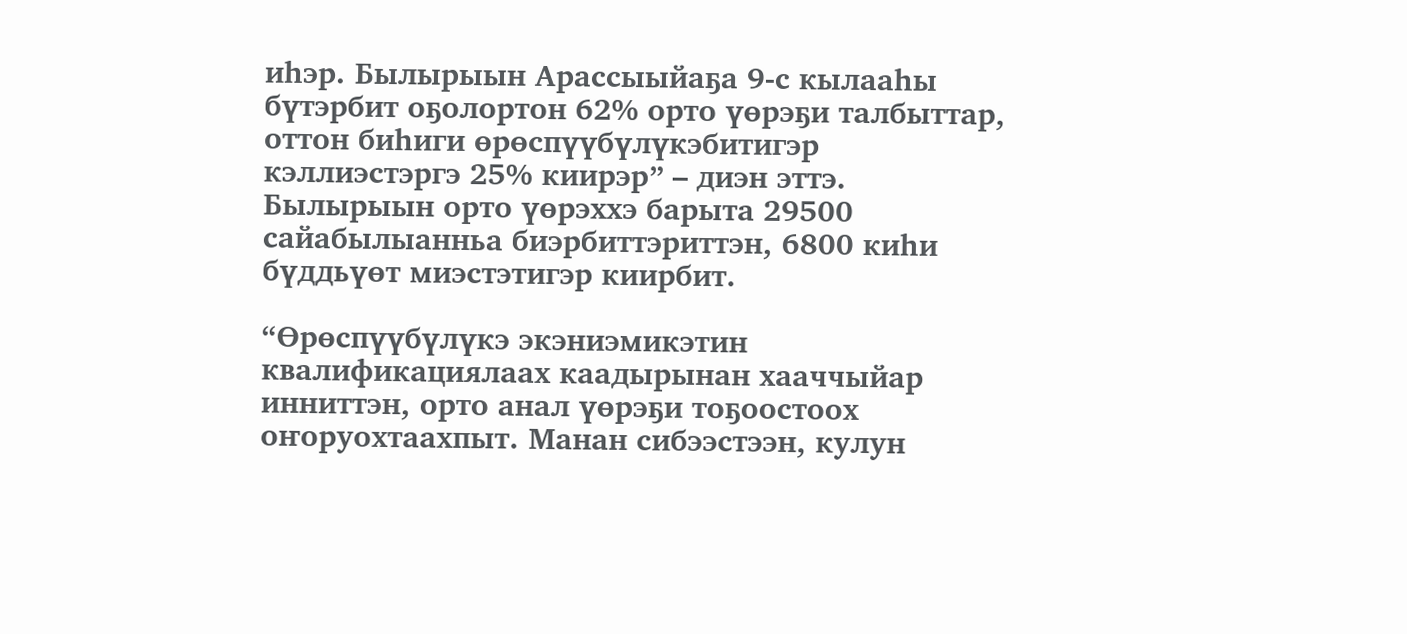иһэр. Былырыын Арассыыйаҕа 9-с кылааһы бүтэрбит оҕолортон 62% орто үөрэҕи талбыттар, оттон биһиги өрөспүүбүлүкэбитигэр кэллиэстэргэ 25% киирэр” – диэн эттэ. Былырыын орто үөрэххэ барыта 29500 сайабылыанньа биэрбиттэриттэн, 6800 киһи бүддьүөт миэстэтигэр киирбит.

“Өрөспүүбүлүкэ экэниэмикэтин квалификациялаах каадырынан хааччыйар инниттэн, орто анал үөрэҕи тоҕоостоох оҥоруохтаахпыт. Манан сибээстээн, кулун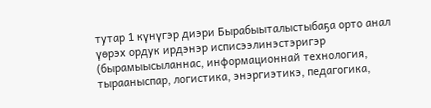тутар 1 күнүгэр диэри Бырабыыталыстыбаҕа орто анал үөрэх ордук ирдэнэр исписээлинэстэригэр (бырамыысыланнас, информационнай технология, тырааныспар, логистика, энэргиэтикэ, педагогика,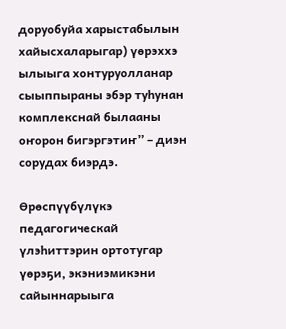доруобуйа харыстабылын хайысхаларыгар) үөрэххэ ылыыга хонтуруолланар сыыппыраны эбэр туһунан комплекснай былааны оҥорон бигэргэтиҥ” – диэн сорудах биэрдэ.

Өрөспүүбүлүкэ педагогическай үлэһиттэрин ортотугар үөрэҕи, экэниэмикэни сайыннарыыга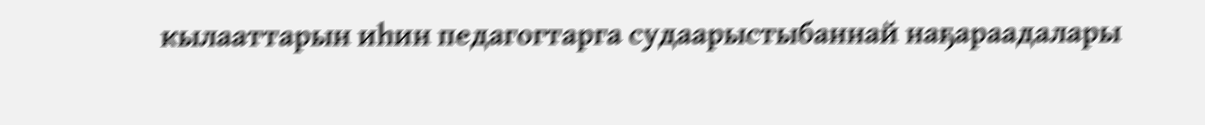кылааттарын иһин педагогтарга судаарыстыбаннай наҕараадалары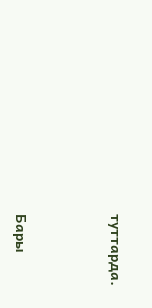туттарда.



Бары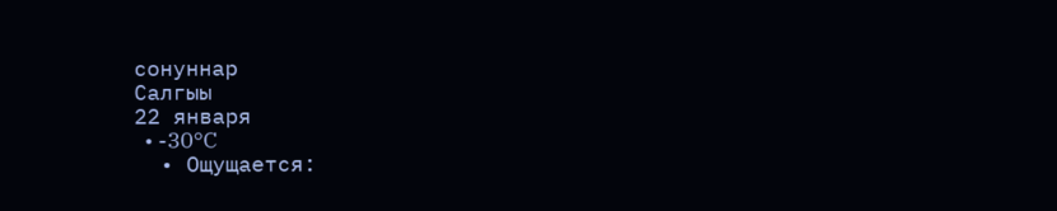сонуннар
Салгыы
22 января
  • -30°C
  • Ощущается: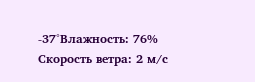-37°Влажность: 76% Скорость ветра: 2 м/с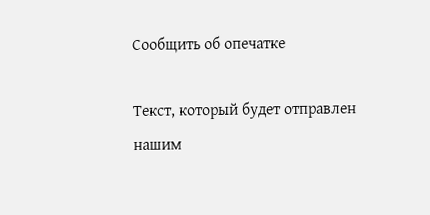Сообщить об опечатке

Текст, который будет отправлен нашим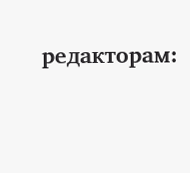редакторам: